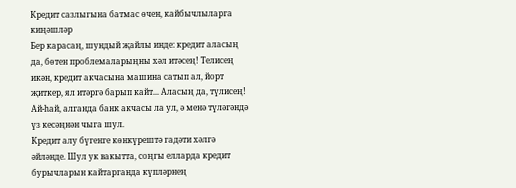Кредит сазлыгына батмас өчен, кайбычлыларга киңәшләр
Бер карасаң, шундый җайлы инде: кредит аласың да, бөтен проблемаларыңны хәл итәсең! Телисең икән, кредит акчасына машина сатып ал, йорт җиткер, ял итәргә барып кайт... Аласың да, түлисең! Ай-һай, алганда банк акчасы ла ул, ә менә түләгәндә үз кесәңнән чыга шул.
Кредит алу бүгенге көнкүрештә гадәти хәлгә әйләнде. Шул ук вакытта, соңгы елларда кредит бурычларын кайтарганда күпләрнең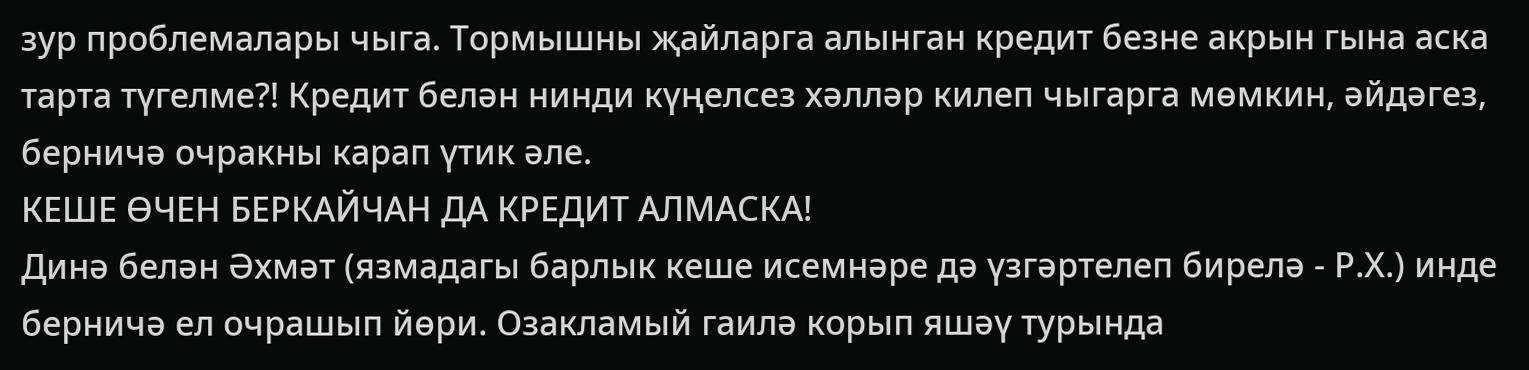зур проблемалары чыга. Тормышны җайларга алынган кредит безне акрын гына аска тарта түгелме?! Кредит белән нинди күңелсез хәлләр килеп чыгарга мөмкин, әйдәгез, берничә очракны карап үтик әле.
КЕШЕ ӨЧЕН БЕРКАЙЧАН ДА КРЕДИТ АЛМАСКА!
Динә белән Әхмәт (язмадагы барлык кеше исемнәре дә үзгәртелеп бирелә - Р.Х.) инде берничә ел очрашып йөри. Озакламый гаилә корып яшәү турында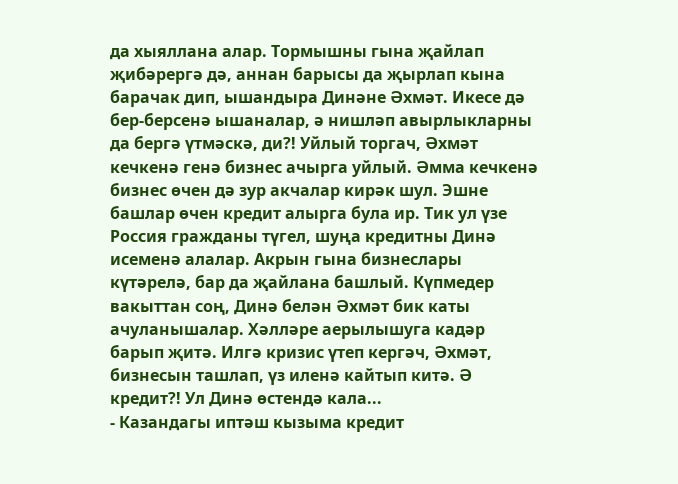да хыяллана алар. Тормышны гына җайлап җибәрергә дә, аннан барысы да җырлап кына барачак дип, ышандыра Динәне Әхмәт. Икесе дә бер-берсенә ышаналар, ә нишләп авырлыкларны да бергә үтмәскә, ди?! Уйлый торгач, Әхмәт кечкенә генә бизнес ачырга уйлый. Әмма кечкенә бизнес өчен дә зур акчалар кирәк шул. Эшне башлар өчен кредит алырга була ир. Тик ул үзе Россия гражданы түгел, шуңа кредитны Динә исеменә алалар. Акрын гына бизнеслары күтәрелә, бар да җайлана башлый. Күпмедер вакыттан соң, Динә белән Әхмәт бик каты ачуланышалар. Хәлләре аерылышуга кадәр барып җитә. Илгә кризис үтеп кергәч, Әхмәт, бизнесын ташлап, үз иленә кайтып китә. Ә кредит?! Ул Динә өстендә кала...
- Казандагы иптәш кызыма кредит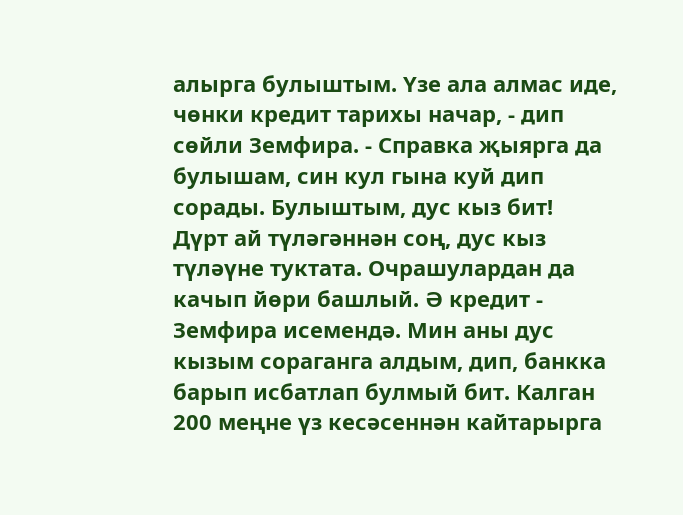алырга булыштым. Үзе ала алмас иде, чөнки кредит тарихы начар, - дип сөйли Земфира. - Справка җыярга да булышам, син кул гына куй дип сорады. Булыштым, дус кыз бит!
Дүрт ай түләгәннән соң, дус кыз түләүне туктата. Очрашулардан да качып йөри башлый. Ә кредит - Земфира исемендә. Мин аны дус кызым сораганга алдым, дип, банкка барып исбатлап булмый бит. Калган 200 меңне үз кесәсеннән кайтарырга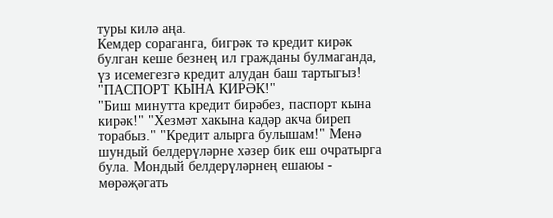туры килә аңа.
Кемдер сораганга, бигрәк тә кредит кирәк булган кеше безнең ил гражданы булмаганда, үз исемегезгә кредит алудан баш тартыгыз!
"ПАСПОРТ КЫНА КИРӘК!"
"Биш минутта кредит бирәбез, паспорт кына кирәк!" "Хезмәт хакына кадәр акча биреп торабыз." "Кредит алырга булышам!" Менә шундый белдерүләрне хәзер бик еш очратырга була. Мондый белдерүләрнең ешаюы - мөрәҗәгать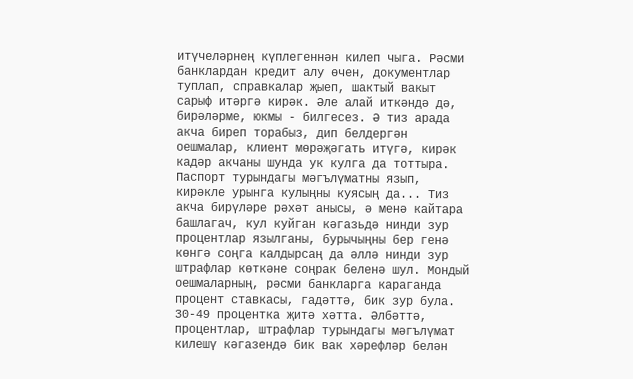итүчеләрнең күплегеннән килеп чыга. Рәсми банклардан кредит алу өчен, документлар туплап, справкалар җыеп, шактый вакыт сарыф итәргә кирәк. Әле алай иткәндә дә, бирәләрме, юкмы - билгесез. Ә тиз арада акча биреп торабыз, дип белдергән оешмалар, клиент мөрәҗәгать итүгә, кирәк кадәр акчаны шунда ук кулга да тоттыра. Паспорт турындагы мәгълүматны язып, кирәкле урынга кулыңны куясың да... Тиз акча бирүләре рәхәт анысы, ә менә кайтара башлагач, кул куйган кәгазьдә нинди зур процентлар язылганы, бурычыңны бер генә көнгә соңга калдырсаң да әллә нинди зур штрафлар көткәне соңрак беленә шул. Мондый оешмаларның, рәсми банкларга караганда процент ставкасы, гадәттә, бик зур була. 30-49 процентка җитә хәтта. Әлбәттә, процентлар, штрафлар турындагы мәгълүмат килешү кәгазендә бик вак хәрефләр белән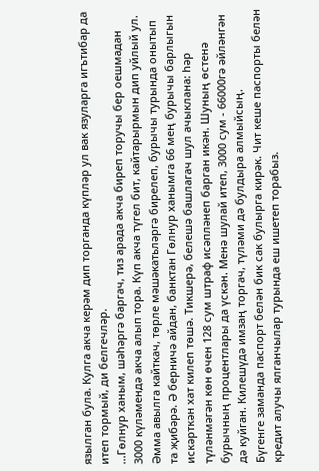язылган була. Кулга акча керәм дип торганда күпләр ул вак язуларга игътибар да итеп тормый, ди белгечләр.
...Гөлнур ханым, шәһәргә баргач, тиз арада акча биреп торучы бер оешмадан 3000 күләмендә акча алып тора. Күп акча түгел бит, кайтарырмын дип уйлый ул. Әмма авылга кайткач, төрле мәшәкатьләргә бирелеп, бурычы турында онытып та җибәрә. Ә берничә айдан, банктан Гөлнур ханымга 66 мең бурычы барлыгын искәрткән хат килеп төшә. Тикшерә, белешә башлагач шул ачыклана: һәр түләнмәгән көн өчен 128 сум штраф исәпләнеп барган икән. Шуның өстенә бурычның процентлары да үскән. Менә шулай итеп, 3000 сум - 66000гә әйләнгән дә куйган. Килешүдә имзаң торгач, түләми дә булдыра алмыйсың.
Бүгенге заманда паспорт белән бик сак булырга кирәк. Чит кеше паспорты белән кредит алучы ялганчылар турында еш ишетеп торабыз.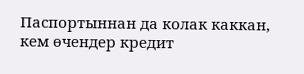Паспортыннан да колак каккан, кем өчендер кредит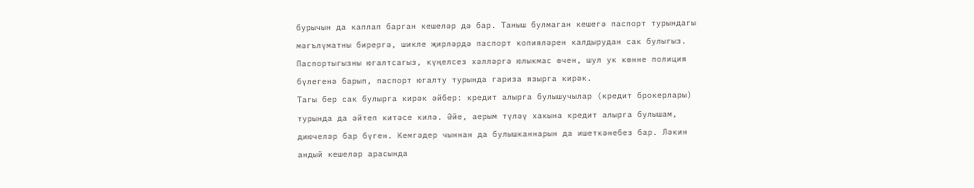бурычын да каплап барган кешеләр дә бар. Таныш булмаган кешегә паспорт турындагы мәгълүматны бирергә, шикле җирләрдә паспорт копияләрен калдырудан сак булыгыз. Паспортыгызны югалтсагыз, күңелсез хәлләргә юлыкмас өчен, шул ук көнне полиция бүлегенә барып, паспорт югалту турында гариза язырга кирәк.
Тагы бер сак булырга кирәк әйбер: кредит алырга булышучылар (кредит брокерлары) турында да әйтеп китәсе килә. Әйе, аерым түләү хакына кредит алырга булышам, диючеләр бар бүген. Кемгәдер чыннан да булышканнарын да ишеткәнебез бар. Ләкин андый кешеләр арасында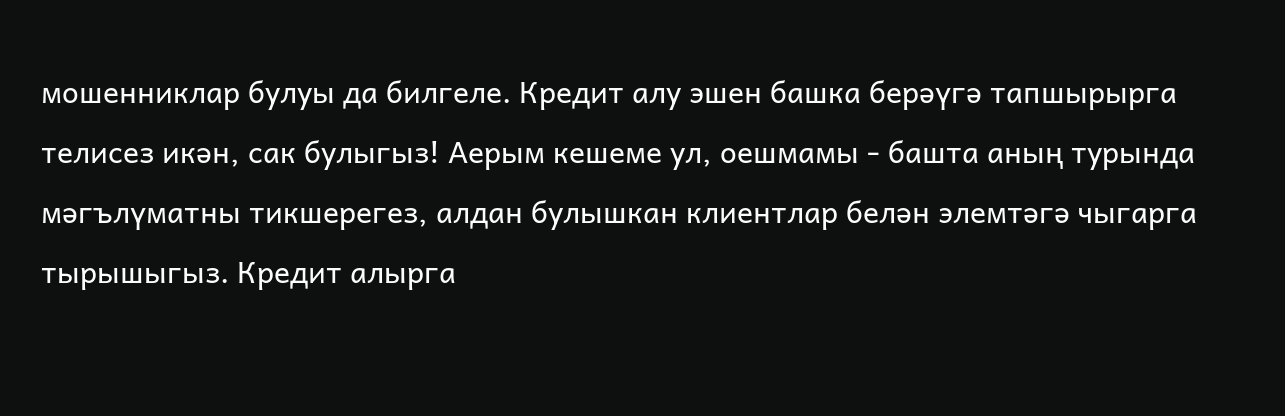мошенниклар булуы да билгеле. Кредит алу эшен башка берәүгә тапшырырга телисез икән, сак булыгыз! Аерым кешеме ул, оешмамы - башта аның турында мәгълүматны тикшерегез, алдан булышкан клиентлар белән элемтәгә чыгарга тырышыгыз. Кредит алырга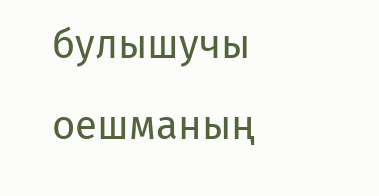булышучы оешманың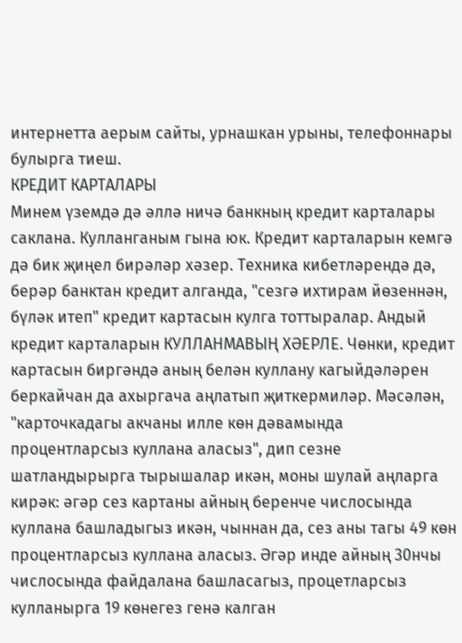интернетта аерым сайты, урнашкан урыны, телефоннары булырга тиеш.
КРЕДИТ КАРТАЛАРЫ
Минем үземдә дә әллә ничә банкның кредит карталары саклана. Кулланганым гына юк. Кредит карталарын кемгә дә бик җиңел бирәләр хәзер. Техника кибетләрендә дә, берәр банктан кредит алганда, "сезгә ихтирам йөзеннән, бүләк итеп" кредит картасын кулга тоттыралар. Андый кредит карталарын КУЛЛАНМАВЫҢ ХӘЕРЛЕ. Чөнки, кредит картасын биргәндә аның белән куллану кагыйдәләрен беркайчан да ахыргача аңлатып җиткермиләр. Мәсәлән, "карточкадагы акчаны илле көн дәвамында процентларсыз куллана аласыз", дип сезне шатландырырга тырышалар икән, моны шулай аңларга кирәк: әгәр сез картаны айның беренче числосында куллана башладыгыз икән, чыннан да, сез аны тагы 49 көн процентларсыз куллана аласыз. Әгәр инде айның 30нчы числосында файдалана башласагыз, процетларсыз кулланырга 19 көнегез генә калган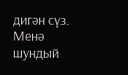дигән сүз.
Менә шундый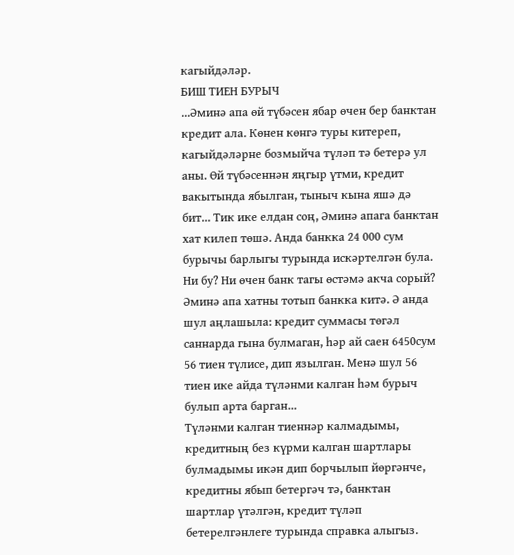кагыйдәләр.
БИШ ТИЕН БУРЫЧ
...Әминә апа өй түбәсен ябар өчен бер банктан кредит ала. Көнен көнгә туры китереп, кагыйдәләрне бозмыйча түләп тә бетерә ул аны. Өй түбәсеннән яңгыр үтми, кредит вакытында ябылган, тыныч кына яшә дә бит... Тик ике елдан соң, Әминә апага банктан хат килеп төшә. Анда банкка 24 000 сум бурычы барлыгы турында искәртелгән була. Ни бу? Ни өчен банк тагы өстәмә акча сорый? Әминә апа хатны тотып банкка китә. Ә анда шул аңлашыла: кредит суммасы төгәл саннарда гына булмаган, һәр ай саен 6450сум 56 тиен түлисе, дип язылган. Менә шул 56 тиен ике айда түләнми калган һәм бурыч булып арта барган...
Түләнми калган тиеннәр калмадымы, кредитның без күрми калган шартлары булмадымы икән дип борчылып йөргәнче, кредитны ябып бетергәч тә, банктан шартлар үтәлгән, кредит түләп бетерелгәнлеге турында справка алыгыз.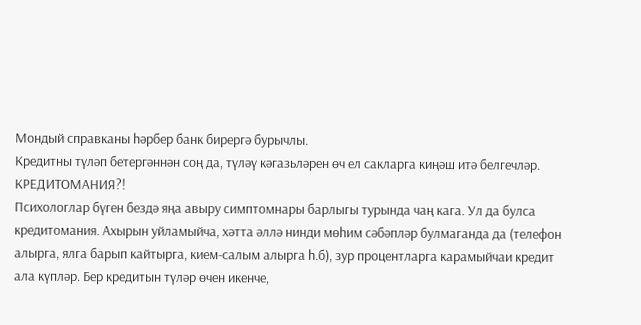Мондый справканы һәрбер банк бирергә бурычлы.
Кредитны түләп бетергәннән соң да, түләү кәгазьләрен өч ел сакларга киңәш итә белгечләр.
КРЕДИТОМАНИЯ?!
Психологлар бүген бездә яңа авыру симптомнары барлыгы турында чаң кага. Ул да булса кредитомания. Ахырын уйламыйча, хәтта әллә нинди мөһим сәбәпләр булмаганда да (телефон алырга, ялга барып кайтырга, кием-салым алырга һ.б), зур процентларга карамыйчаи кредит ала күпләр. Бер кредитын түләр өчен икенче,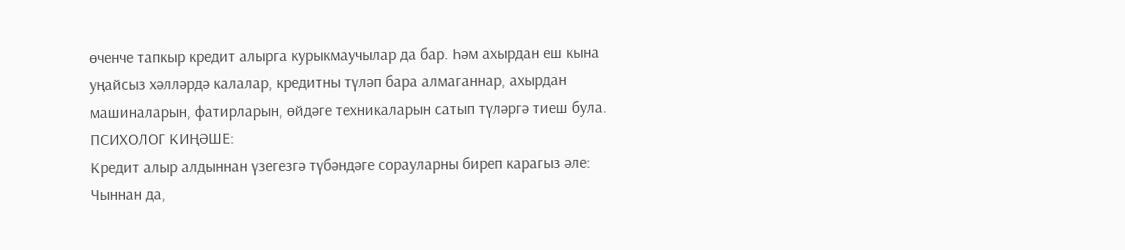өченче тапкыр кредит алырга курыкмаучылар да бар. Һәм ахырдан еш кына уңайсыз хәлләрдә калалар, кредитны түләп бара алмаганнар, ахырдан машиналарын, фатирларын, өйдәге техникаларын сатып түләргә тиеш була.
ПСИХОЛОГ КИҢӘШЕ:
Кредит алыр алдыннан үзегезгә түбәндәге сорауларны биреп карагыз әле:
Чыннан да,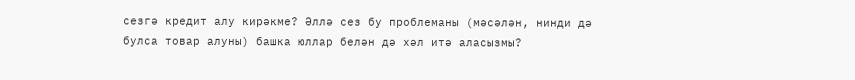сезгә кредит алу кирәкме? Әллә сез бу проблеманы (мәсәлән, нинди дә булса товар алуны) башка юллар белән дә хәл итә аласызмы?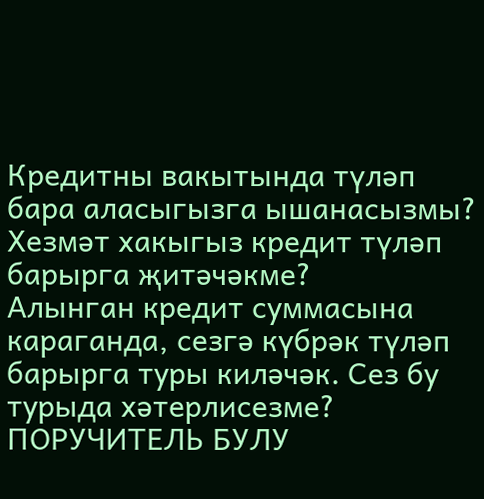Кредитны вакытында түләп бара аласыгызга ышанасызмы? Хезмәт хакыгыз кредит түләп барырга җитәчәкме?
Алынган кредит суммасына караганда, сезгә күбрәк түләп барырга туры киләчәк. Сез бу турыда хәтерлисезме?
ПОРУЧИТЕЛЬ БУЛУ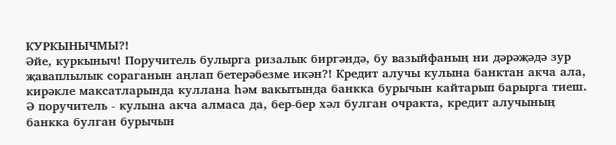КУРКЫНЫЧМЫ?!
Әйе, куркыныч! Поручитель булырга ризалык биргәндә, бу вазыйфаның ни дәрәҗәдә зур җаваплылык сораганын аңлап бетерәбезме икән?! Кредит алучы кулына банктан акча ала, кирәкле максатларында куллана һәм вакытында банкка бурычын кайтарып барырга тиеш. Ә поручитель - кулына акча алмаса да, бер-бер хәл булган очракта, кредит алучының банкка булган бурычын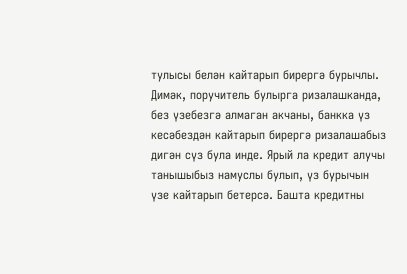тулысы белән кайтарып бирергә бурычлы. Димәк, поручитель булырга ризалашканда, без үзебезгә алмаган акчаны, банкка үз кесәбездән кайтарып бирергә ризалашабыз дигән сүз була инде. Ярый ла кредит алучы танышыбыз намуслы булып, үз бурычын үзе кайтарып бетерсә. Башта кредитны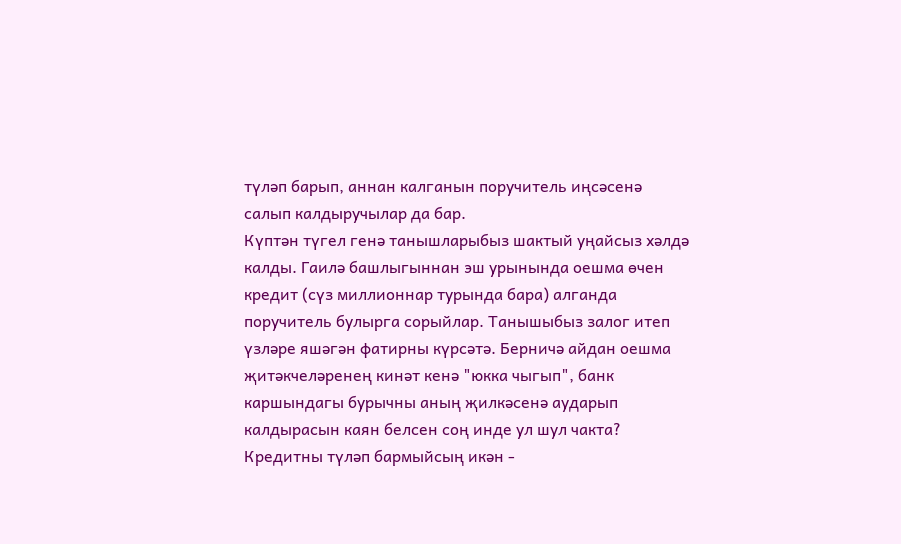түләп барып, аннан калганын поручитель иңсәсенә салып калдыручылар да бар.
Күптән түгел генә танышларыбыз шактый уңайсыз хәлдә калды. Гаилә башлыгыннан эш урынында оешма өчен кредит (сүз миллионнар турында бара) алганда поручитель булырга сорыйлар. Танышыбыз залог итеп үзләре яшәгән фатирны күрсәтә. Берничә айдан оешма җитәкчеләренең кинәт кенә "юкка чыгып", банк каршындагы бурычны аның җилкәсенә аударып калдырасын каян белсен соң инде ул шул чакта? Кредитны түләп бармыйсың икән -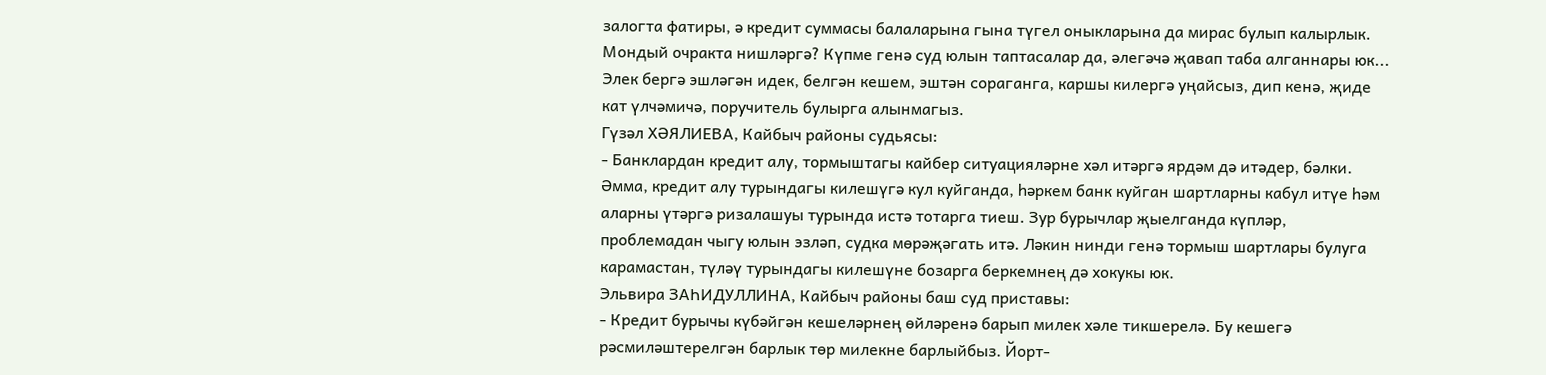залогта фатиры, ә кредит суммасы балаларына гына түгел оныкларына да мирас булып калырлык. Мондый очракта нишләргә? Күпме генә суд юлын таптасалар да, әлегәчә җавап таба алганнары юк...
Элек бергә эшләгән идек, белгән кешем, эштән сораганга, каршы килергә уңайсыз, дип кенә, җиде кат үлчәмичә, поручитель булырга алынмагыз.
Гүзәл ХӘЯЛИЕВА, Кайбыч районы судьясы:
- Банклардан кредит алу, тормыштагы кайбер ситуацияләрне хәл итәргә ярдәм дә итәдер, бәлки. Әмма, кредит алу турындагы килешүгә кул куйганда, һәркем банк куйган шартларны кабул итүе һәм аларны үтәргә ризалашуы турында истә тотарга тиеш. Зур бурычлар җыелганда күпләр, проблемадан чыгу юлын эзләп, судка мөрәҗәгать итә. Ләкин нинди генә тормыш шартлары булуга карамастан, түләү турындагы килешүне бозарга беркемнең дә хокукы юк.
Эльвира ЗАҺИДУЛЛИНА, Кайбыч районы баш суд приставы:
- Кредит бурычы күбәйгән кешеләрнең өйләренә барып милек хәле тикшерелә. Бу кешегә рәсмиләштерелгән барлык төр милекне барлыйбыз. Йорт-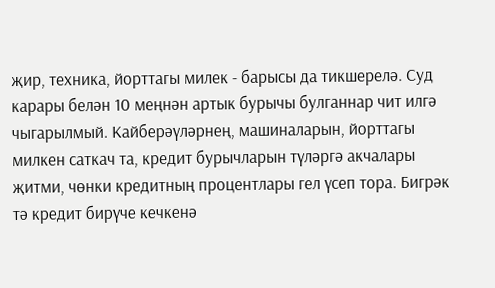җир, техника, йорттагы милек - барысы да тикшерелә. Суд карары белән 10 меңнән артык бурычы булганнар чит илгә чыгарылмый. Кайберәүләрнең, машиналарын, йорттагы милкен саткач та, кредит бурычларын түләргә акчалары җитми, чөнки кредитның процентлары гел үсеп тора. Бигрәк тә кредит бирүче кечкенә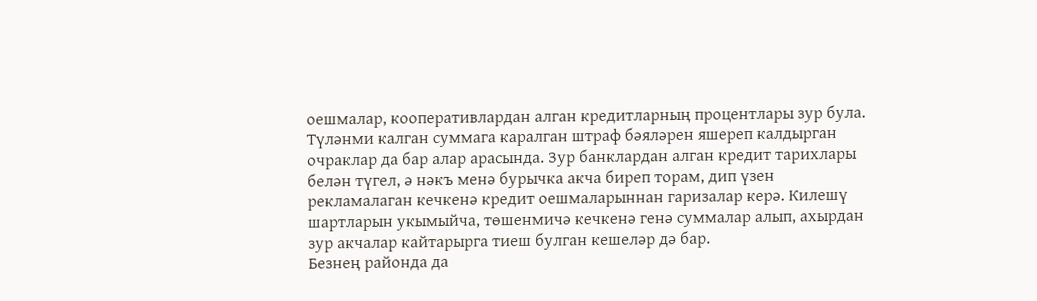оешмалар, кооперативлардан алган кредитларның процентлары зур була. Түләнми калган суммага каралган штраф бәяләрен яшереп калдырган очраклар да бар алар арасында. Зур банклардан алган кредит тарихлары белән түгел, ә нәкъ менә бурычка акча биреп торам, дип үзен рекламалаган кечкенә кредит оешмаларыннан гаризалар керә. Килешү шартларын укымыйча, төшенмичә кечкенә генә суммалар алып, ахырдан зур акчалар кайтарырга тиеш булган кешеләр дә бар.
Безнең районда да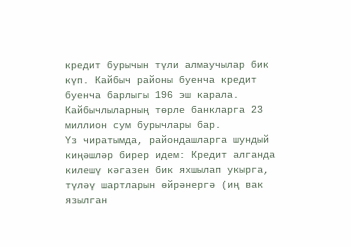кредит бурычын түли алмаучылар бик күп. Кайбыч районы буенча кредит буенча барлыгы 196 эш карала. Кайбычлыларның төрле банкларга 23 миллион сум бурычлары бар.
Үз чиратымда, райондашларга шундый киңәшләр бирер идем: Кредит алганда килешү кәгазен бик яхшылап укырга, түләү шартларын өйрәнергә (иң вак язылган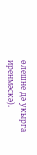өлешне дә укырга иренмәскә).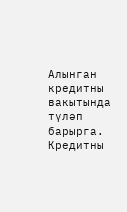Алынган кредитны вакытында түләп барырга. Кредитны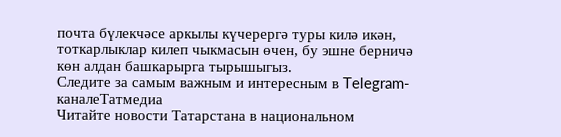почта бүлекчәсе аркылы күчерергә туры килә икән, тоткарлыклар килеп чыкмасын өчен, бу эшне берничә көн алдан башкарырга тырышыгыз.
Следите за самым важным и интересным в Telegram-каналеТатмедиа
Читайте новости Татарстана в национальном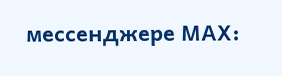мессенджере MАХ: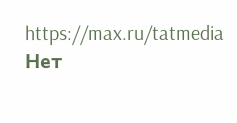https://max.ru/tatmedia
Нет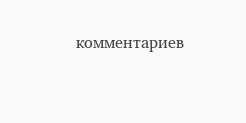комментариев